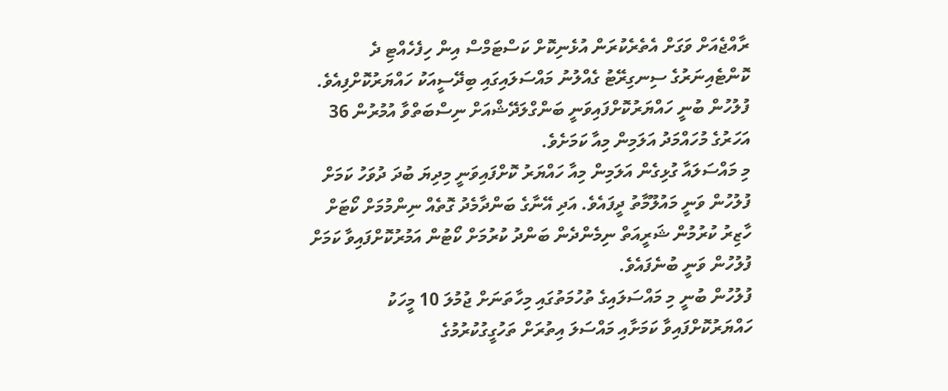ރާއްޖެއަށް ވަގަށް އެތެރެކުރަން އުޅެނިކޮށް ކަސްޓަމްސް އިން ހިފެހެއްޓި ދެ ކޮންޓެއިނަރުގެ ސިނގިރޭޓު ގެއްލުނު މައްސަލައިގައި ބިދޭސީއަކު ހައްޔަރުކޮށްފިއެވެ.
ފުލުހުން ބުނީ ހައްޔަރުކޮށްފައިވަނީ ބަންގްލަދޭޝްއަށް ނިސްބަތްވާ އުމުރުން 36 އަހަރުގެ މުހައްމަދު އަލަމިން މިއާ ކަމަށެވެ.
މި މައްސަލައާ ގުޅިގެން އަލަމިން މިއާ ހައްޔަރު ކޮށްފައިވަނީ މިދިޔަ ބުދަ ދުވަހު ކަމަށް ފުލުހުން ވަނީ މައުލޫމާތު ދީފައެވެ. އަދި އޭނާގެ ބަންދާމެދު ގޮތެއް ނިންމުމަށް ކޯޓަށް ހާޒިރު ކުރުމުން ޝަރީއަތް ނިމެންދެން ބަންދު ކުރުމަށް ކޯޓުން އަމުރުކޮށްފައިވާ ކަމަށް ފުލުހުން ވަނީ ބުނެފައެވެ.
ފުލުހުން ބުނީ މި މައްސަލައިގެ ތުހުމަތުގައި މިހާތަނަށް ޖުމުލަ 10 މީހަކު ހައްޔަރުކޮށްފައިވާ ކަމަށާއި މައްސަލަ އިތުރަށް ތަހުގީގުކުރުމުގެ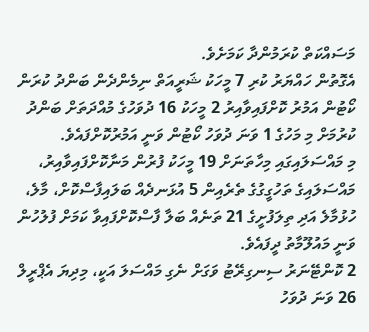މަސައްކަތް ކުރަމުންދާ ކަމަށެވެ.
އެގޮތުން ހައްޔަރު ކުރި 7 މީހަކު ޝަރީއަތް ނިމެންދެން ބަންދު ކުރަން ކޯޓުން އަމުރު ކޮށްފައިވާއިރު 2 މީހަކު 16 ދުވަހުގެ މުއްދަތަށް ބަންދު ކުރުމަށް މި މަހުގެ 1 ވަނަ ދުވަހު ކޯޓުން ވަނީ އަމުރުކޮށްފައެވެ.
މި މައްސަލައިގައި މިހާތަނަށް 19 މީހަކު ފުރުން މަނާކޮށްފައިވާއިރު، މައްސަލައިގެ ތަހުގީގުގެ ތެރެއިން 5 އުޅަނދެއް ބަލައިފާސްކޮށް، މާލެ، ހުޅުމާލެ އަދި ތިލަފުށީގެ 21 ތަނެއް ބަލާ ފާސްކޮށްފައިވާ ކަމަށް ފުލުހުން ވަނީ މައުލޫމާތު ދީފައެވެ.
2 ކޮންޓޭނަރު ސިނގިރޭޓު ވަގަށް ނެގި މައްސަލަ އަކީ، މިދިޔަ އެޕްރީލް 26 ވަނަ ދުވަހު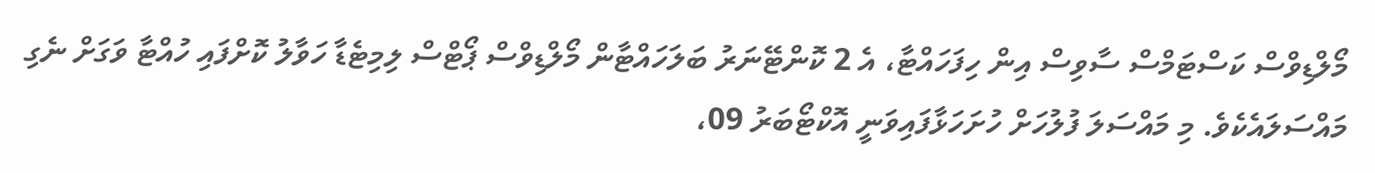މޯލްޑިވްސް ކަސްޓަމްސް ސާވިސް އިން ހިފަހައްޓާ، އެ 2 ކޮންޓޭނަރު ބަލަހައްޓާން މޯލްޑިވްސް ޕޯޓްސް ލިމިޓެޑާ ހަވާލު ކޮށްފައި ހުއްޓާ ވަގަށް ނެގި މައްސަލައެކެވެ. މި މައްސަލަ ފުލުހަށް ހުށަހަޅާފައިވަނީ އޮކްޓޯބަރު 09،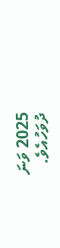2025 ވަނަ ދުވަހުއެވެ.